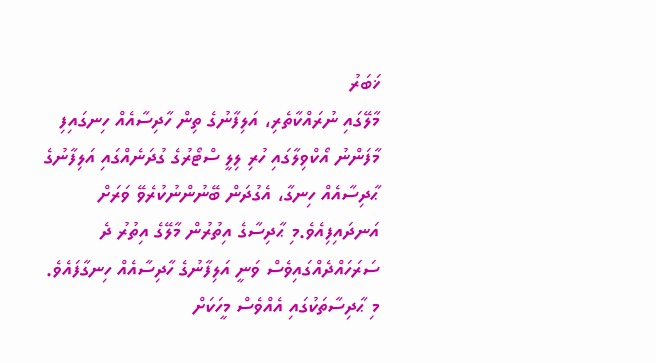ޚަބަރު
މާލޭގައި ނުރައްކާތެރި، އަލިފާނުގެ ތިން ހާދިސާއެއް ހިނގައިފި
މާފަންނު އޯކްވިލާގައި ހުރި ލިލީ ސްޓޯރުގެ ގުދަނެއްގައި އަލިފާނުގެ ޙާދިސާއެއް ހިނގާ، އެގުދަން ބޭނުންނުކުރެވޭ ވަރަށް އަނދައިފިއެވެ.މި ޙާދިސާގެ އިތުރުން މާލޭގެ އިތުރު ދެ ސަރަހައްދެއްގައިވެސް ވަނީ އަލިފާނުގެ ހާދިސާއެއް ހިނގާފައެވެ. މި ޙާދިސާތަކުގައި އެއްވެސް މީހަކަށް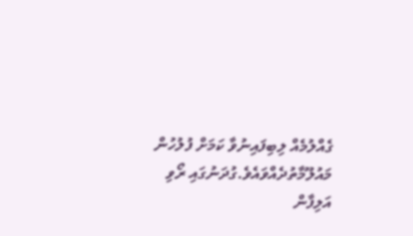ގެއްލުމެއް ލިބިފައިނުވާ ކަމަށް ފުލުހުން މައުލޫމާތުދެއްވައެވެ.ގުދަނުގައި ރޯވި އަލިފާން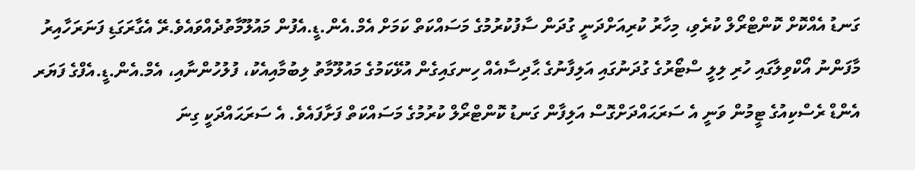ގަނޑު އެއްކޮށް ކޮންޓްރޯލް ކުރެވި، މިހާރު ކުރިއަށްދަނީ ގުދަން ސާފުކުރުމުގެ މަސައްކަތް ކަމަށް އެމް.އެން.ޑީ.އެފުން މައުލޫމާތުދެއްވައެވެ.ރޭ އެގާރަގަޑި ފަނަރަހާއިރު މާފަންނު އޯކްވިލާގައި ހުރި ލިލީ ސްޓޯރުގެ ގުދަނުގައި އަލިފާނުގެ ޙާދިސާއެއް ހިނގައިގެން އުޅޭކަމުގެ މައުލޫމާތު ލިބުމާއިއެކު، ފުލުހުންނާއި، އެމް.އެން.ޑީ.އެފްގެ ފަޔަރ އެންޑް ރެސްކިއުގެ ޓީމުން ވަނީ އެ ސަރަޙައްދަށްގޮސް އަލިފާން ގަނޑު ކޮންޓްރޯލް ކުރުމުގެ މަސައްކަތް ފަށާފައެވެ. އެ ސަރަޙައްދަކީ ގިނަ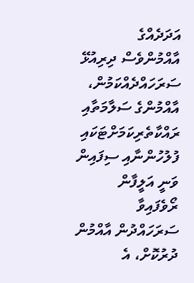އަދަދެއްގެ އާއްމުންވެސް ދިރިއުޅޭ ސަރަހައްދެއްކަމުން، އާއްމުންގެ ސަލާމަތާއި ރައްކާތެރިކަމަށްޓަކައި ފުލުހުންނާއި ސިފައިން ވަނީ އަލީފާން ރޯވެފައިވާ ސަރަހައްދުން އާއްމުން ދުރުކޮށް، އެ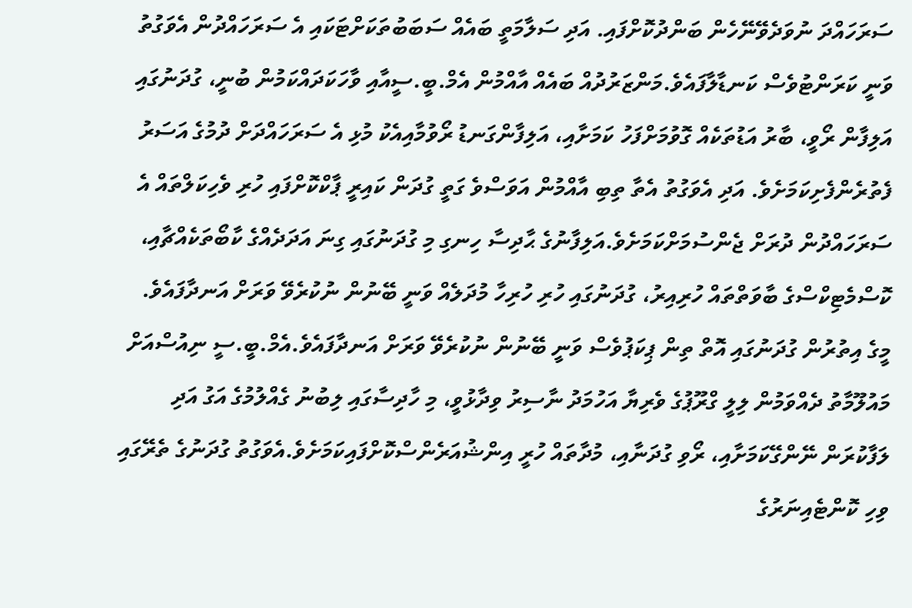ސަރަހައްދަ ނުވަދެވޭނޭހެން ބަންދުކޮށްފައި. އަދި ސަލާމަތީ ބައެއް ސަބަބުތަކަށްޓަކައި އެ ސަރަހައްދުން އެވަގުތު ވަނީ ކަރަންޓުވެސް ކަނޑާލާފައެވެ.މަންޒަރުދުއް ބައެއް އާއްމުން އެމް.ބީ.ސީއާއި ވާހަކަދައްކަމުން ބުނީ، ގުދަނުގައި އަލިފާން ރޯވީ، ބާރު އަޑުތަކެއް ގޮވުމަށްފަހު ކަމަށާއި، އަލިފާންގަނޑު ރޯވުމާއިއެކު މުޅި އެ ސަރަހައްދަށް ދުމުގެ އަސަރު ފެތުރެންފެށިކަމަށެވެ. އަދި އެވަގުތު އެތާ ތިބި އާއްމުން އަވަސްވެ ގަތީ ގުދަން ކައިރީ ޕާކްކޮށްފައި ހުރި ވެހިކަލްތައް އެ ސަރަހައްދުން ދުރަށް ޖެންސުމަށްކަމަށެވެ.އަލިފާނުގެ ޙާދިސާ ހިނގި މި ގުދަނުގައި ގިނަ އަދަދެއްގެ ކާބޯތަކެއްޗާއި، ކޮސްމެޓިކްސްގެ ބާވަތްތައް ހުރިއިރު، ގުދަނުގައި ހުރި ހުރިހާ މުދަލެއް ވަނީ ބޭނުން ނުކުރެވޭ ވަރަށް އަނދާފައެވެ. މީގެ އިތުރުން ގުދަނުގައި އޮތް ތިން ޕިކަޕުވެސް ވަނީ ބޭނުން ނުކުރެވޭ ވަރަށް އަނދާފައެވެ.އެމް.ބީ.ސީ ނިއުސްއަށް މައުލޫމާތު ދެއްވަމުން ލިލީ ގްރޫޕުގެ ވެރިޔާ އަހުމަދު ނާސިރު ވިދާޅުވީ، މި ހާދިސާގައި ލިބުނު ގެއްލުމުގެ އަގު އަދި ލަފާކުރަން ނޭންގޭކަމަށާއި، ރޯވި ގުދަނާއި، މުދާތައް ހުރީ އިންޝުއަރެންސްކޮށްފައިކަމަށެވެ.އެވަގުތު ގުދަނުގެ ތެރޭގައި ވިހި ކޮންޓެއިނަރުގެ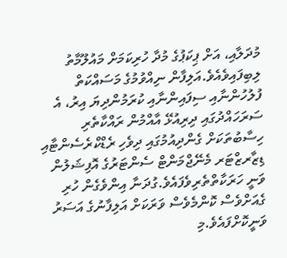މުދަލާއި، އަށް ޕިކަޕުގެ މުދާ ހުރިކަމަށް މައުލޫމާތު ލިބިފައިވެއެވެ.އަލިފާން ނިއްވުމުގެ މަސައްކަތް ފުލުހުންނާއި ސިފައިންނާއި ކުރަމުންދިޔަ އިރު، އެ ސަރަހައްދުގައި ދިރިއުޅޭ އާއްމުން ރައްކާތެރި ހިސާބުތަކަށް ގެންދިއުމުގައި ދިވެހި ރެޑްކްރެސެންޓާއި ޑިޒާރޒްޓަރ މެނޭޖްމަންޓް ސެންޓަރުގެ އޮފިޝަލުން ވަނީ ހަރަކާތްތެރިވެފައެވެ.ގުދަނާ އިންވެގެން ހުރި ގެއަށްވެސް ކޮންމެވެސް ވަރަކަށް އަލިފާނުގެ އަސަރު ވަނީކޮށްފައެވެ.މި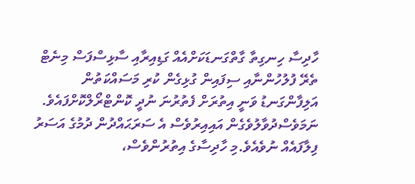ހާދިސާ ހިނގިތާ ގާތްގަނޑަކަށްއެއް ގަޑިއިރާއި ސާޅިސްފަސް މިނެޓް ތެރޭ ފުލުހުންނާއި ސިފައިން ގުޅިގެން ކުރި މަސައްކަތުން އަލިފާންގަނޑު ވަނީ އިތުރަށް ފެތުރުނަ ނުދީ ކޮންޓްރޯލްކޮށްފައެވެ. ނަމަވެސްދުވާލުވެގެން އައިއިރުވެސް އެ ސަރަޙައްދުން ދުމުގެ އަސަރު ފިލާފައެއް ނުވެއެވެ.މި ހާދިސާގެ އިތުރުންވެސް،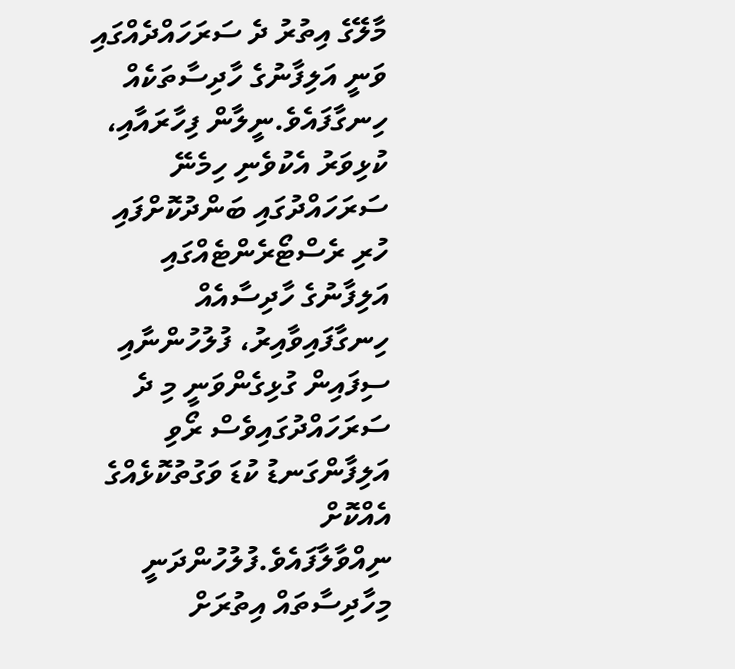މާލޭގެ އިތުރު ދެ ސަރަހައްދެއްގައި ވަނީ އަލިފާނުގެ ހާދިސާތަކެއް ހިނގާފައެވެ.ނީލާން ފިހާރައާއި، ކުޅިވަރު އެކުވެނި ހިމެނޭ ސަރަހައްދުގައި ބަންދުކޮށްފައި ހުރި ރެސްޓޯރެންޓެއްގައި އަލިފާނުގެ ހާދިސާއެއް ހިނގާފައިވާއިރު، ފުލުހުންނާއި ސިފައިން ގުޅިގެންވަނީ މި ދެ ސަރަހައްދުގައިވެސް ރޯވި އަލިފާންގަނޑު ކުޑަ ވަގުތުކޮޅެއްގެ އެއްކޮށް ނިއްވާލާފައެވެ.ފުލުހުންދަނީ މިހާދިސާތައް އިތުރަށް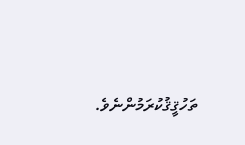ތަހުޤީޤުކުރަމުންނެވެ.